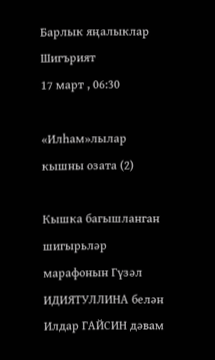Барлык яңалыклар
Шигърият
17 март , 06:30

«Илһам»лылар кышны озата (2)

Кышка багышланган шигырьләр марафонын Гүзәл ИДИЯТУЛЛИНА белән Илдар ГАЙСИН дәвам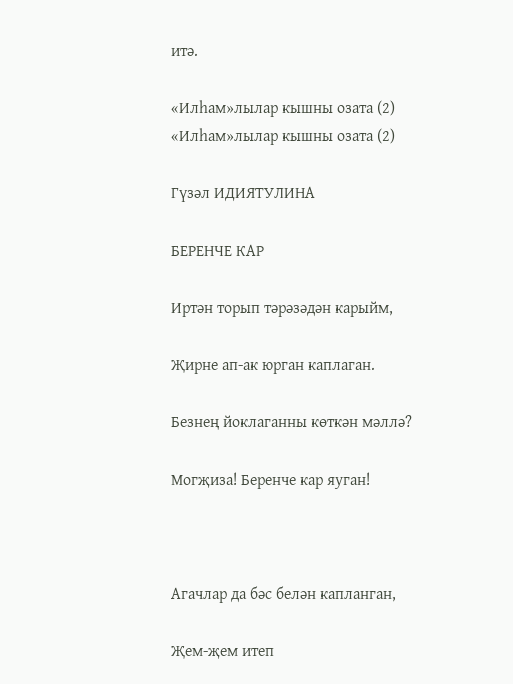итә.

«Илһам»лылар кышны озата (2)
«Илһам»лылар кышны озата (2)

Гүзәл ИДИЯТУЛИНА

БЕРЕНЧЕ КАР

Иртән торып тәрәзәдән карыйм,

Җирне ап-ак юрган каплаган.

Безнең йоклаганны көткән мәллә?

Могҗиза! Беренче кар яуган!



Агачлар да бәс белән капланган,

Җем-җем итеп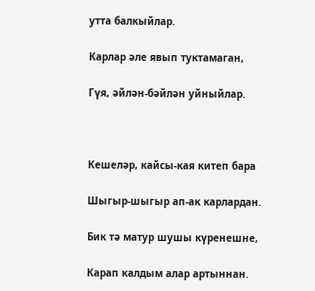утта балкыйлар.

Карлар әле явып туктамаган,

Гүя, әйлән-бәйлән уйныйлар.



Кешеләр, кайсы-кая китеп бара

Шыгыр-шыгыр ап-ак карлардан.

Бик тә матур шушы күренешне,

Карап калдым алар артыннан.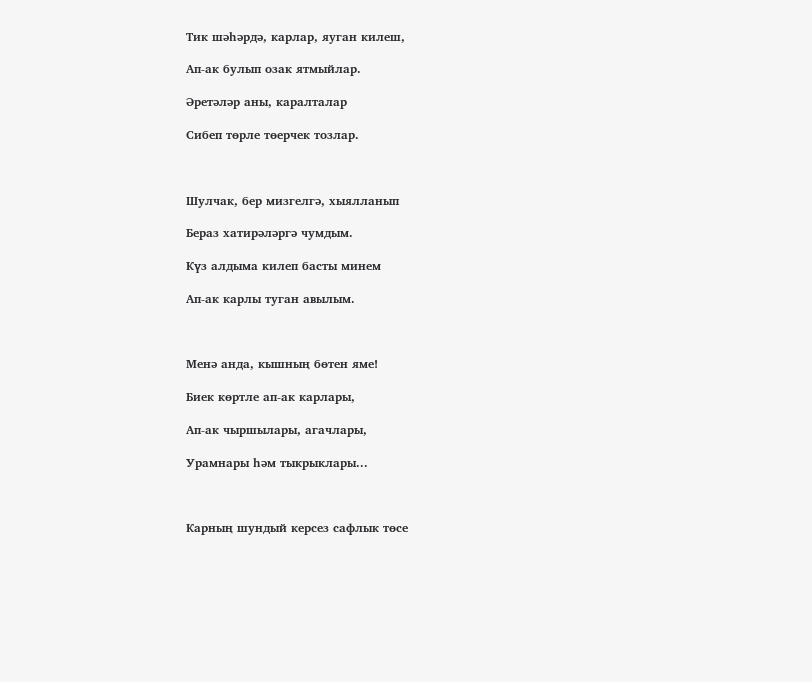Тик шәһәрдә, карлар, яуган килеш,

Ап-ак булып озак ятмыйлар.

Әретәләр аны, каралталар

Сибеп төрле төерчек тозлар.



Шулчак, бер мизгелгә, хыялланып

Бераз хатирәләргә чумдым.

Күз алдыма килеп басты минем

Ап-ак карлы туган авылым.



Менә анда, кышның бөтен яме!

Биек көртле ап-ак карлары,

Ап-ак чыршылары, агачлары,

Урамнары һәм тыкрыклары...



Карның шундый керсез сафлык төсе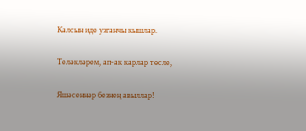Калсын иде узганчы кышлар.

Теләкләрем, ап-ак карлар төсле,

Яшәсеннәр безнең авыллар!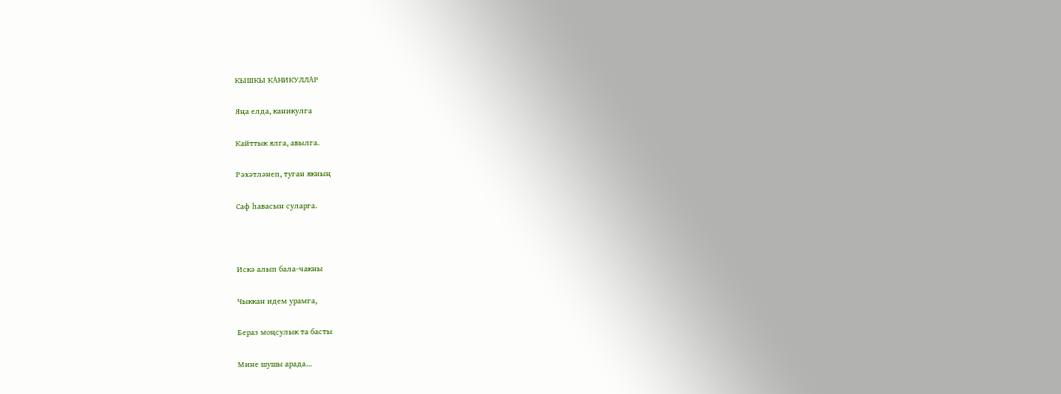КЫШКЫ КАНИКУЛЛАР

Яңа елда, каникулга

Кайттык ялга, авылга.

Рәхәтләнеп, туган якның

Саф һавасын суларга.



Искә алып бала-чакны

Чыккан идем урамга,

Бераз моңсулык та басты

Мине шушы арада...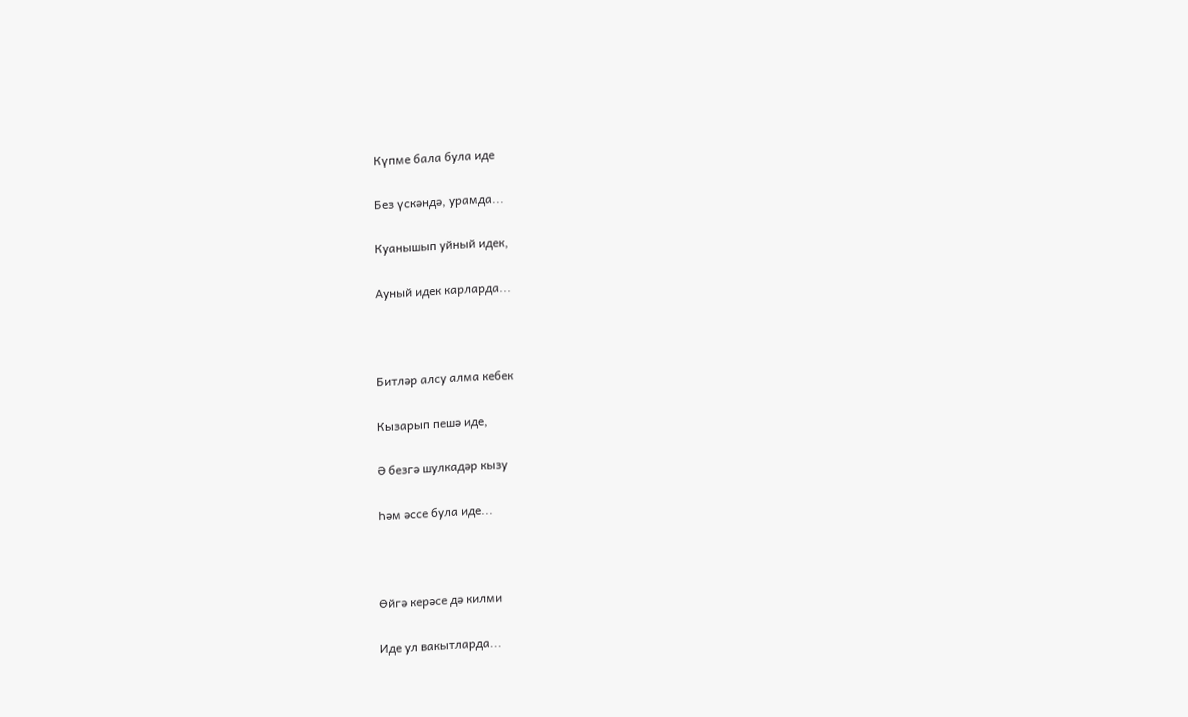Күпме бала була иде

Без үскәндә, урамда...

Куанышып уйный идек,

Ауный идек карларда...



Битләр алсу алма кебек

Кызарып пешә иде,

Ә безгә шулкадәр кызу

Һәм әссе була иде...



Өйгә керәсе дә килми

Иде ул вакытларда...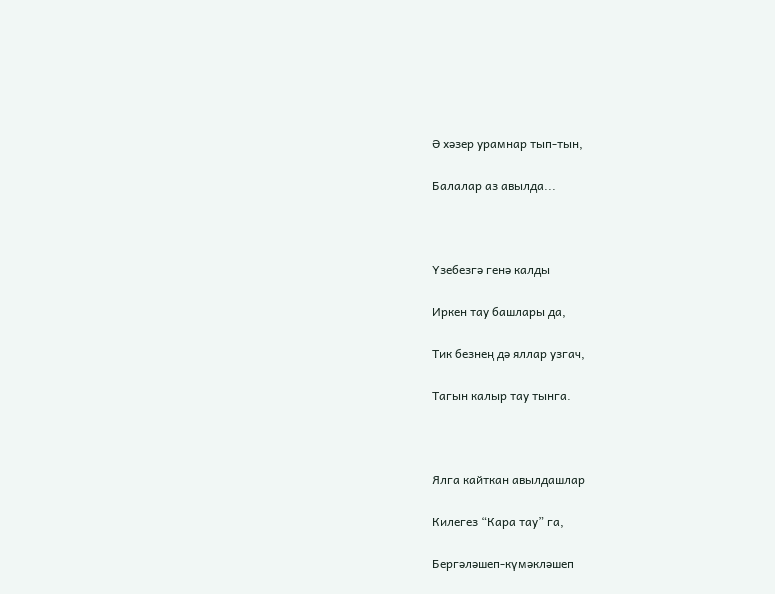Ә хәзер урамнар тып-тын,

Балалар аз авылда...



Үзебезгә генә калды

Иркен тау башлары да,

Тик безнең дә яллар узгач,

Тагын калыр тау тынга.



Ялга кайткан авылдашлар

Килегез “Кара тау” га,

Бергәләшеп-күмәкләшеп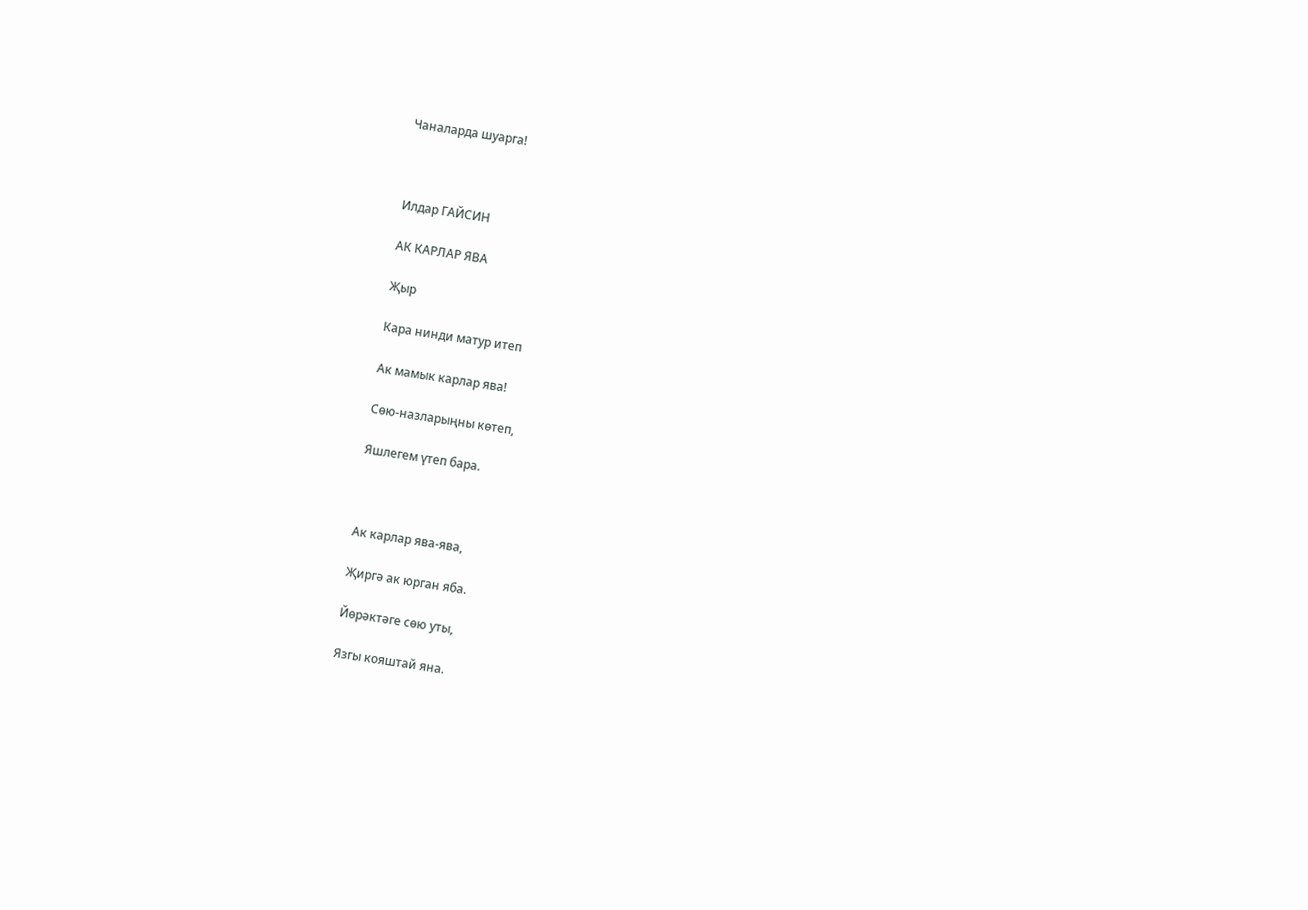Чаналарда шуарга!



Илдар ГАЙСИН

АК КАРЛАР ЯВА

Җыр

Кара нинди матур итеп

Ак мамык карлар ява!

Сөю-назларыңны көтеп,

Яшлегем үтеп бара.



Ак карлар ява-ява,

Җиргә ак юрган яба.

Йөрәктәге сөю уты,

Язгы кояштай яна.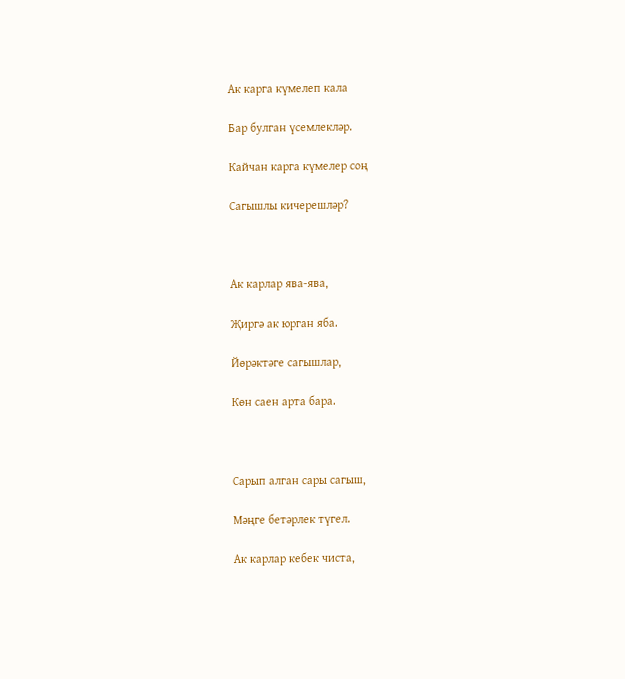Ак карга күмелеп кала

Бар булган үсемлекләр.

Кайчан карга күмелер соң

Сагышлы кичерешләр?



Ак карлар ява-ява,

Җиргә ак юрган яба.

Йөрәктәге сагышлар,

Көн саен арта бара.



Сарып алган сары сагыш,

Мәңге бетәрлек түгел.

Ак карлар кебек чиста,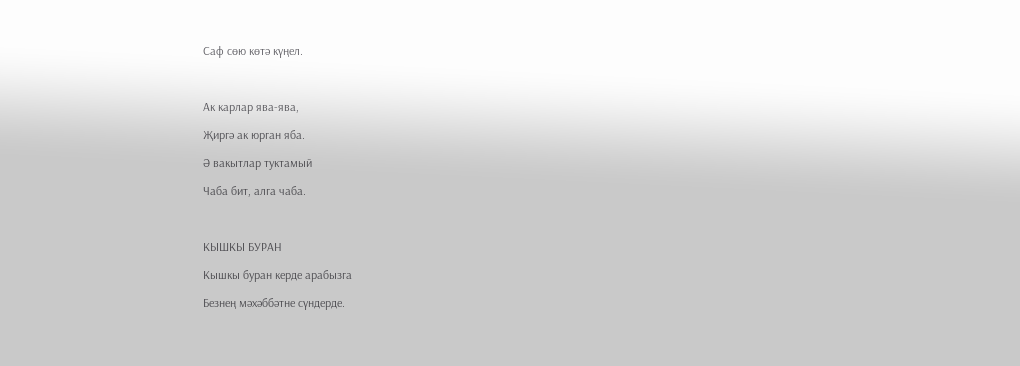Саф сөю көтә күңел.



Ак карлар ява-ява,

Җиргә ак юрган яба.

Ә вакытлар туктамый

Чаба бит, алга чаба.



КЫШКЫ БУРАН

Кышкы буран керде арабызга

Безнең мәхәббәтне сүндерде.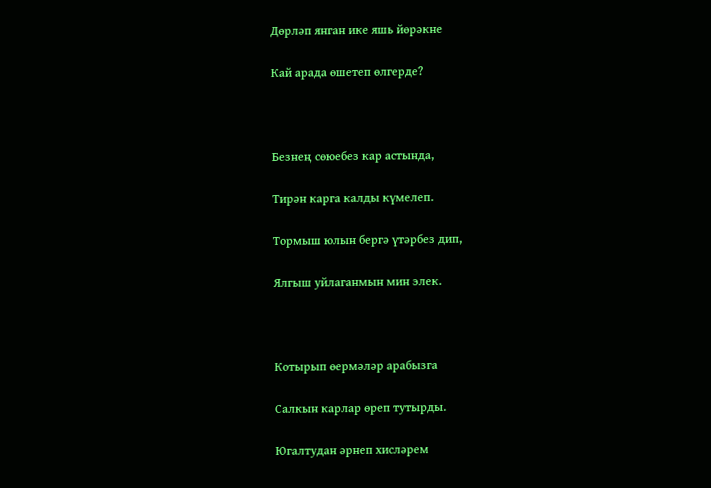Дөрләп янган ике яшь йөрәкне

Кай арада өшетеп өлгерде?



Безнең сөюебез кар астында,

Тирән карга калды күмелеп.

Тормыш юлын бергә үтәрбез дип,

Ялгыш уйлаганмын мин элек.



Котырып өермәләр арабызга

Салкын карлар өреп тутырды.

Югалтудан әрнеп хисләрем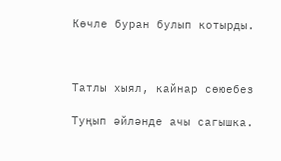Көчле буран булып котырды.



Татлы хыял, кайнар сөюебез

Туңып әйләнде ачы сагышка.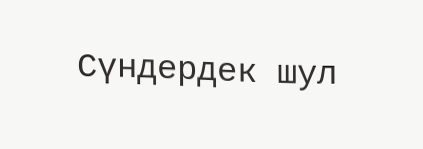Сүндердек шул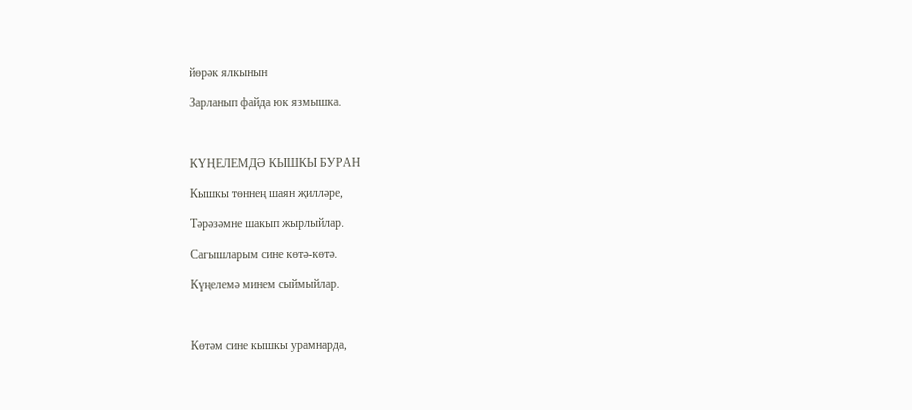йөрәк ялкынын

Зарланып файда юк язмышка.



КҮҢЕЛЕМДӘ КЫШКЫ БУРАН

Кышкы төннең шаян җилләре,

Тәрәзәмне шакып жырлыйлар.

Сагышларым сине көтә-көтә.

Күңелемә минем сыймыйлар.



Көтәм сине кышкы урамнарда,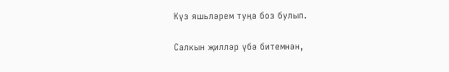Күз яшьләрем туңа боз булып.

Салкын җилләр үбә битемнән,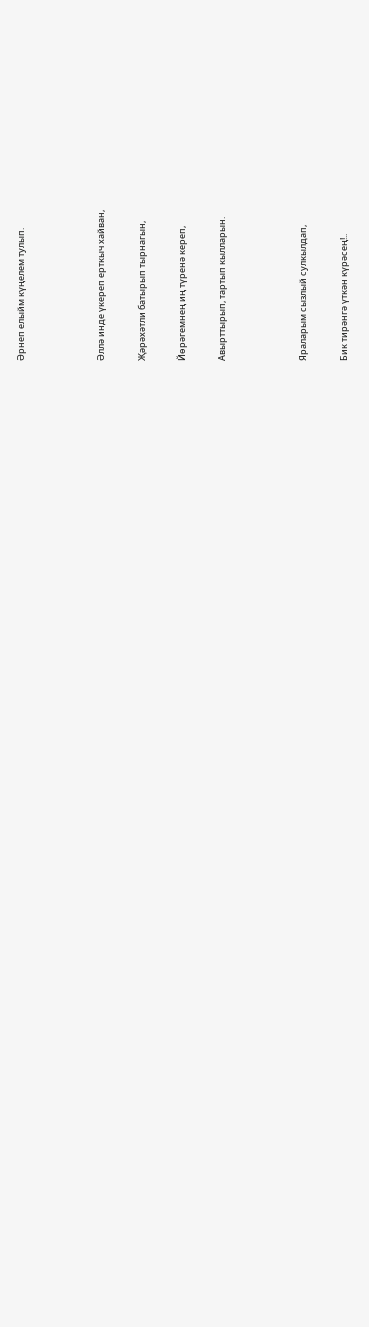Әрнеп елыйм күңелем тулып.



Әллә инде үкереп ерткыч хайван,

Җәрәхәтли батырып тырнагын,

Йөрәгемнең иң түренә кереп,

Авырттырып, тартып кылларын.



Яраларым сызлый сулкылдап,

Бик тирәнгә үткән күрәсең!..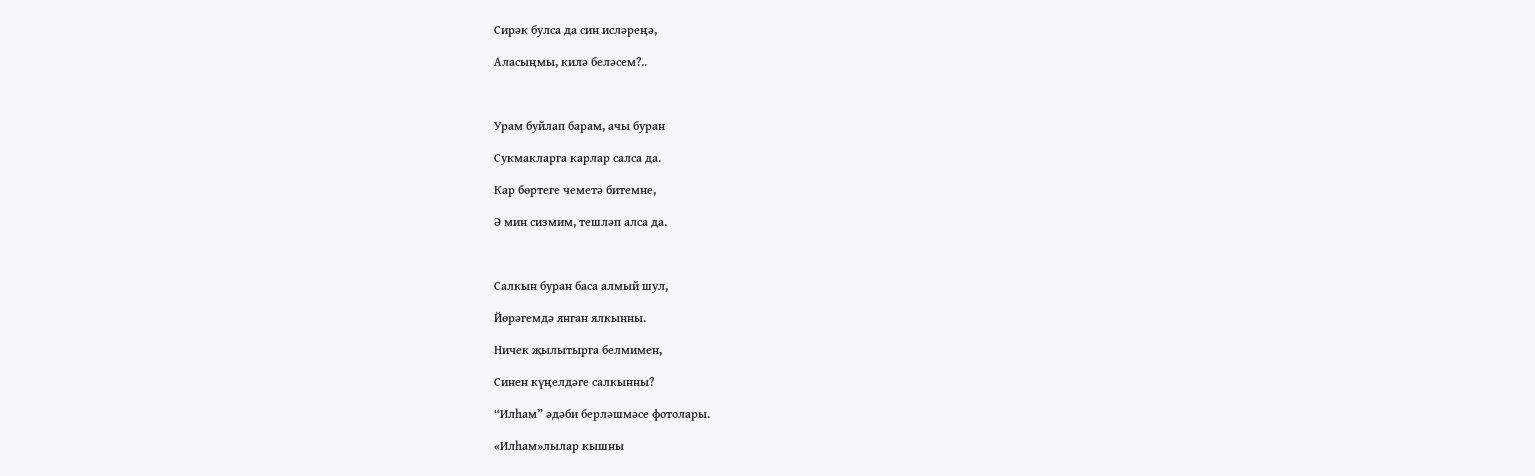Сирәк булса да син исләреңә,

Аласыңмы, килә беләсем?..



Урам буйлап барам, ачы буран

Сукмакларга карлар салса да.

Кар бөртеге чеметә битемне,

Ә мин сизмим, тешләп алса да.



Салкын буран баса алмый шул,

Йөрәгемдә янган ялкынны.

Ничек җылытырга белмимен,

Синен күңелдәге салкынны?

“Илһам” әдәби берләшмәсе фотолары.

«Илһам»лылар кышны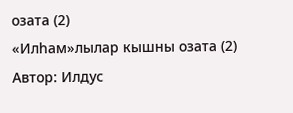озата (2)
«Илһам»лылар кышны озата (2)
Автор: Илдус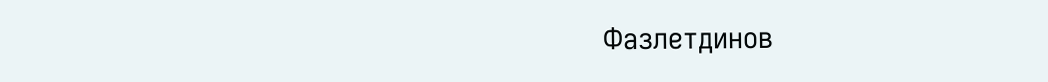Фазлетдинов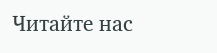Читайте нас